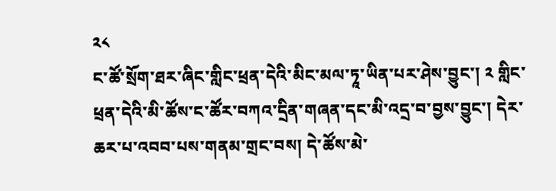༢༨
ང་ཚོ་སྲོག་ཐར་ཞིང་གླིང་ཕྲན་དེའི་མིང་མལ་ཏཱ་ཡིན་པར་ཤེས་བྱུང་། ༢ གླིང་ཕྲན་དེའི་མི་ཚོས་ང་ཚོར་བཀའ་དྲིན་གཞན་དང་མི་འདྲ་བ་བྱས་བྱུང་། དེར་ཆར་པ་འབབ་པས་གནམ་གྲང་བས། དེ་ཚོས་མེ་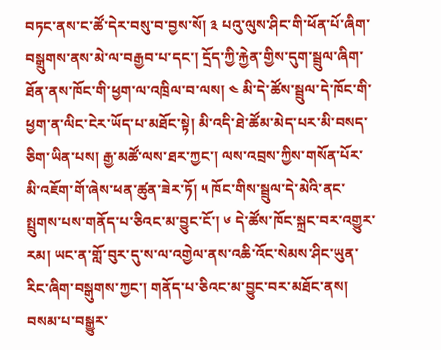བཏང་ནས་ང་ཚོ་དེར་བསུ་བ་བྱས་སོ། ༣ པའུ་ལུས་ཤིང་གི་ཕོན་པོ་ཞིག་བསྒྲུགས་ནས་མེ་ལ་བརྒྱབ་པ་དང་། དྲོད་ཀྱི་རྐྱེན་གྱིས་དུག་སྦྲུལ་ཞིག་ཐོན་ནས་ཁོང་གི་ཕྱག་ལ་འཁྲིལ་བ་ལས། ༤ མི་དེ་ཚོས་སྦྲུལ་དེ་ཁོང་གི་ཕྱག་ན་ལིང་ངེར་ཡོད་པ་མཐོང་སྟེ། མི་འདི་ཐེ་ཚོམ་མེད་པར་མི་བསད་ཅིག་ཡིན་པས། རྒྱ་མཚོ་ལས་ཐར་ཀྱང་། ལས་འབྲས་ཀྱིས་གསོན་པོར་མི་འཇོག་གོ་ཞེས་ཕན་ཚུན་ཟེར་ཏོ། ༥ ཁོང་གིས་སྦྲུལ་དེ་མེའི་ནང་སྤྲུགས་པས་གནོད་པ་ཅིའང་མ་བྱུང་ངོ་། ༦ དེ་ཚོས་ཁོང་སྐྲང་བར་འགྱུར་རམ། ཡང་ན་གློ་བུར་དུ་ས་ལ་འགྱེལ་ནས་འཆི་འོང་སེམས་ཤིང་ཡུན་རིང་ཞིག་བསྒུགས་ཀྱང་། གནོད་པ་ཅིའང་མ་བྱུང་བར་མཐོང་ནས། བསམ་པ་བསྒྱུར་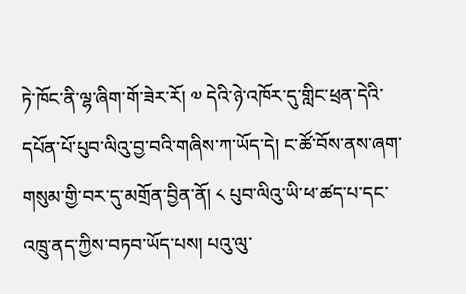ཏེ་ཁོང་ནི་ལྷ་ཞིག་གོ་ཟེར་རོ། ༧ དེའི་ཉེ་འཁོར་དུ་གླིང་ཕྲན་དེའི་དཔོན་པོ་པུབ་ལིའུ་བྱ་བའི་གཞིས་ཀ་ཡོད་དེ། ང་ཚོ་བོས་ནས་ཞག་གསུམ་གྱི་བར་དུ་མགྲོན་བྱིན་ནོ། ༨ པུབ་ལིའུ་ཡི་ཕ་ཚད་པ་དང་འཁྲུ་ནད་ཀྱིས་བཏབ་ཡོད་པས། པའུ་ལུ་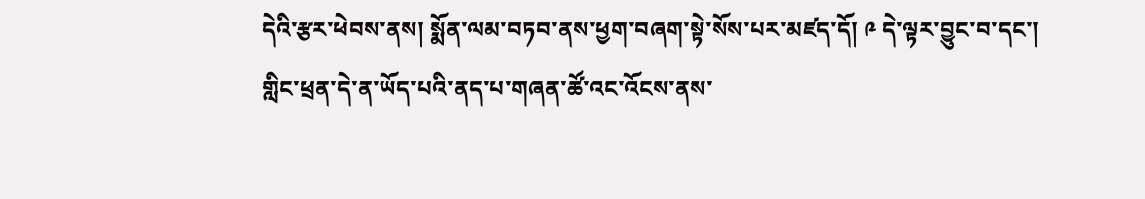དེའི་རྩར་ཕེབས་ནས། སྨོན་ལམ་བཏབ་ནས་ཕྱག་བཞག་སྟེ་སོས་པར་མཛད་དོ། ༩ དེ་ལྟར་བྱུང་བ་དང་། གླིང་ཕྲན་དེ་ན་ཡོད་པའི་ནད་པ་གཞན་ཚོ་འང་འོངས་ནས་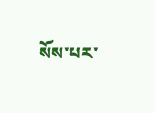སོས་པར་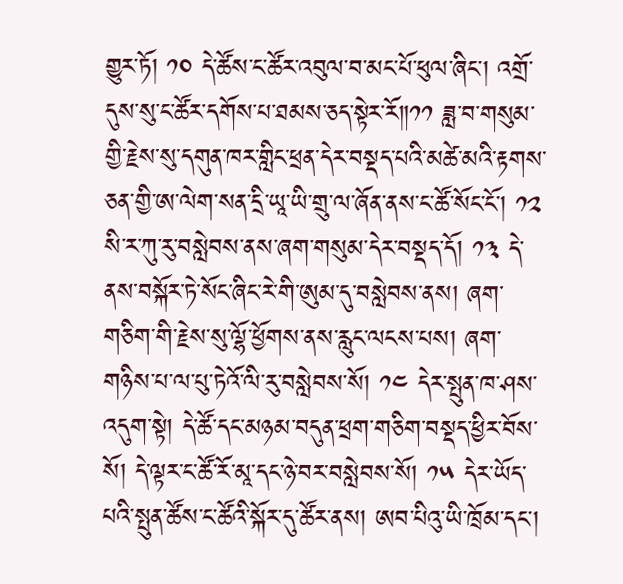གྱུར་ཏོ། ༡༠ དེ་ཚོས་ང་ཚོར་འབུལ་བ་མང་པོ་ཕུལ་ཞིང་། འགྲོ་དུས་སུ་ང་ཚོར་དགོས་པ་ཐམས་ཅད་སྟེར་རོ༎༡༡ ཟླ་བ་གསུམ་གྱི་རྗེས་སུ་དགུན་ཁར་གླིང་ཕྲན་དེར་བསྡད་པའི་མཚེ་མའི་རྟགས་ཅན་གྱི་ཨ་ལེག་སན་དྲི་ཡཱ་ཡི་གྲུ་ལ་ཞོན་ནས་ང་ཚོ་སོང་ངོ་། ༡༢ སི་ར་ཀུ་རུ་བསླེབས་ནས་ཞག་གསུམ་དེར་བསྡད་དོ། ༡༣ དེ་ནས་བསྐོར་ཏེ་སོང་ཞིང་རེ་གི་ཨུམ་དུ་བསླེབས་ནས། ཞག་གཅིག་གི་རྗེས་སུ་ལྷོ་ཕྱོགས་ནས་རླུང་ལངས་པས། ཞག་གཉིས་པ་ལ་པུ་ཏེའོ་ལི་རུ་བསླེབས་སོ། ༡༤ དེར་སྤུན་ཁ་ཤས་འདུག་སྟེ། དེ་ཚོ་དང་མཉམ་བདུན་ཕྲག་གཅིག་བསྡད་ཕྱིར་བོས་སོ། དེ་ལྟར་ང་ཚོ་རོ་མཱ་དང་ཉེ་བར་བསླེབས་སོ། ༡༥ དེར་ཡོད་པའི་སྤུན་ཚོས་ང་ཚོའི་སྐོར་དུ་ཚོར་ནས། ཨབ་པིའུ་ཡི་ཁྲོམ་དང་།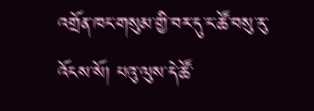འགྲོན་ཁང་གསུམ་གྱི་བར་དུ་ང་ཚོ་བསུ་རུ་འོངས་སོ། པའུ་ལུས་དེ་ཚོ་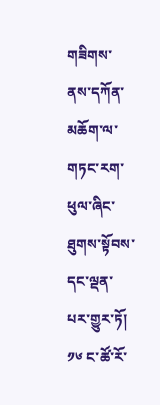གཟིགས་ནས་དཀོན་མཆོག་ལ་གཏང་རག་ཕུལ་ཞིང་ཐུགས་སྟོབས་དང་ལྡན་པར་གྱུར་ཏོ། ༡༦ ང་ཚོ་རོ་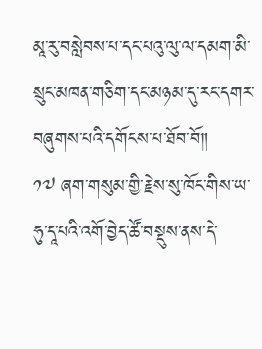མཱ་རུ་བསླེབས་པ་དང་པའུ་ལུ་ལ་དམག་མི་སྲུང་མཁན་གཅིག་དང་མཉམ་དུ་རང་དགར་བཞུགས་པའི་དགོངས་པ་ཐོབ་བོ༎
༡༧ ཞག་གསུམ་གྱི་རྗེས་སུ་ཁོང་གིས་ཡ་ཧུ་དཱ་པའི་འགོ་བྱེད་ཚོ་བསྡུས་ནས་དེ་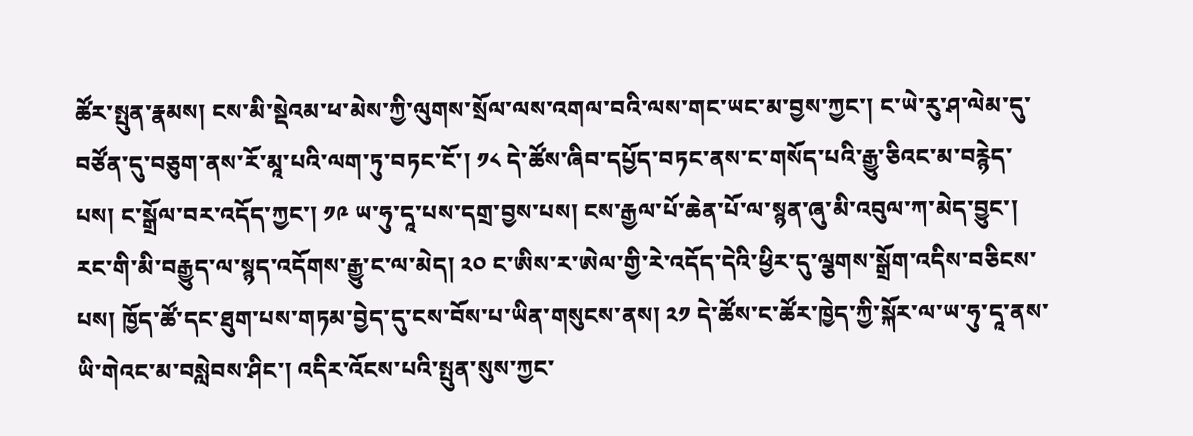ཚོར་སྤུན་རྣམས། ངས་མི་སྡེའམ་ཕ་མེས་ཀྱི་ལུགས་སྲོལ་ལས་འགལ་བའི་ལས་གང་ཡང་མ་བྱས་ཀྱང་། ང་ཡེ་རུ་ཤ་ལེམ་དུ་བཙོན་དུ་བཅུག་ནས་རོ་མཱ་པའི་ལག་ཏུ་བཏང་ངོ་། ༡༨ དེ་ཚོས་ཞིབ་དཔྱོད་བཏང་ནས་ང་གསོད་པའི་རྒྱུ་ཅིའང་མ་བརྙེད་པས། ང་སྒྲོལ་བར་འདོད་ཀྱང་། ༡༩ ཡ་ཧུ་དཱ་པས་དགྲ་བྱས་པས། ངས་རྒྱལ་པོ་ཆེན་པོ་ལ་སྙན་ཞུ་མི་འབུལ་ཀ་མེད་བྱུང་། རང་གི་མི་བརྒྱུད་ལ་སྙད་འདོགས་རྒྱུ་ང་ལ་མེད། ༢༠ ང་ཨིས་ར་ཨེལ་གྱི་རེ་འདོད་དེའི་ཕྱིར་དུ་ལྕགས་སྒྲོག་འདིས་བཅིངས་པས། ཁྱོད་ཚོ་དང་ཐུག་པས་གཏམ་བྱེད་དུ་ངས་བོས་པ་ཡིན་གསུངས་ནས། ༢༡ དེ་ཚོས་ང་ཚོར་ཁྱེད་ཀྱི་སྐོར་ལ་ཡ་ཧུ་དཱ་ནས་ཡི་གེའང་མ་བསླེབས་ཤིང་། འདིར་འོངས་པའི་སྤུན་སུས་ཀྱང་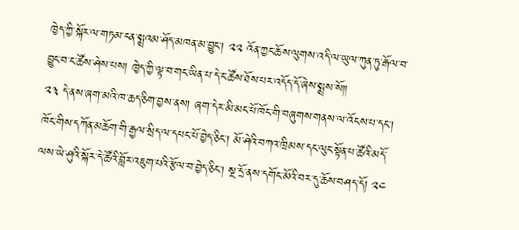ཁྱེད་ཀྱི་སྐོར་ལ་གཏམ་ངན་སྨྲའམ་ཤོད་མཁན་མ་བྱུང་། ༢༢ འོན་ཀྱང་ཆོས་ལུགས་འདི་ལ་ཡུལ་ཀུན་ཏུ་རྒོལ་བ་བྱུང་བ་ང་ཚོས་ཤེས་པས། ཁྱེད་ཀྱི་ལྟ་བ་གང་ཡིན་པ་དེ་ང་ཚོས་ཐོས་པར་འདོད་དོ་ཞེས་སྨྲས་སོ༎
༢༣ དེ་ནས་ཞག་མའི་ཁ་ཆད་ཅིག་བྱས་ནས། ཞག་དེར་མི་མང་པོ་ཁོང་གི་བཞུགས་གནས་ལ་འོངས་པ་དང་། ཁོང་གིས་དཀོན་མཆོག་གི་རྒྱལ་སྲིད་ལ་དཔང་པོ་བྱེད་ཅིང་། མོ་ཤེའི་བཀའ་ཁྲིམས་དང་ལུང་སྟོན་པ་ཚོའི་མདོ་ལས་ཡེ་ཤུའི་སྐོར་དེ་ཚོའི་བློར་འཇུག་པའི་རྩོལ་བ་བྱེད་ཅིང་། སྔ་དྲོ་ནས་དགོང་མོའི་བར་དུ་ཆོས་བཤད་དོ། ༢༤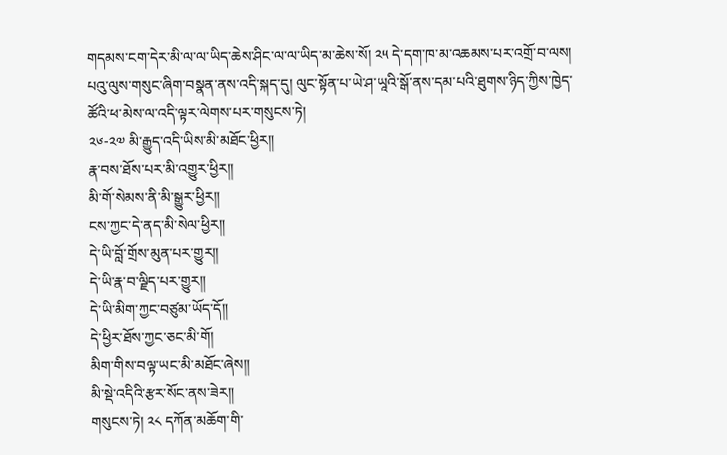གདམས་ངག་དེར་མི་ལ་ལ་ཡིད་ཆེས་ཤིང་ལ་ལ་ཡིད་མ་ཆེས་སོ། ༢༥ དེ་དག་ཁ་མ་འཆམས་པར་འགྲོ་བ་ལས། པའུ་ལུས་གསུང་ཞིག་བསྣན་ནས་འདི་སྐད་དུ། ལུང་སྟོན་པ་ཡེ་ཤ་ཡཱའི་སྒོ་ནས་དམ་པའི་ཐུགས་ཉིད་ཀྱིས་ཁྱེད་ཚོའི་ཕ་མེས་ལ་འདི་ལྟར་ལེགས་པར་གསུངས་ཏེ།
༢༦-༢༧ མི་རྒྱུད་འདི་ཡིས་མི་མཐོང་ཕྱིར༎
རྣ་བས་ཐོས་པར་མི་འགྱུར་ཕྱིར༎
མི་གོ་སེམས་ནི་མི་སྒྱུར་ཕྱིར༎
ངས་ཀྱང་དེ་ནད་མི་སེལ་ཕྱིར༎
དེ་ཡི་བློ་གྲོས་མུན་པར་གྱུར༎
དེ་ཡི་རྣ་བ་ལྗིད་པར་གྱུར༎
དེ་ཡི་མིག་ཀྱང་བཙུམ་ཡོད་དོ༎
དེ་ཕྱིར་ཐོས་ཀྱང་ཅང་མི་གོ།
མིག་གིས་བལྟ་ཡང་མི་མཐོང་ཞེས༎
མི་སྡེ་འདིའི་རྩར་སོང་ནས་ཟེར༎
གསུངས་ཏེ། ༢༨ དཀོན་མཆོག་གི་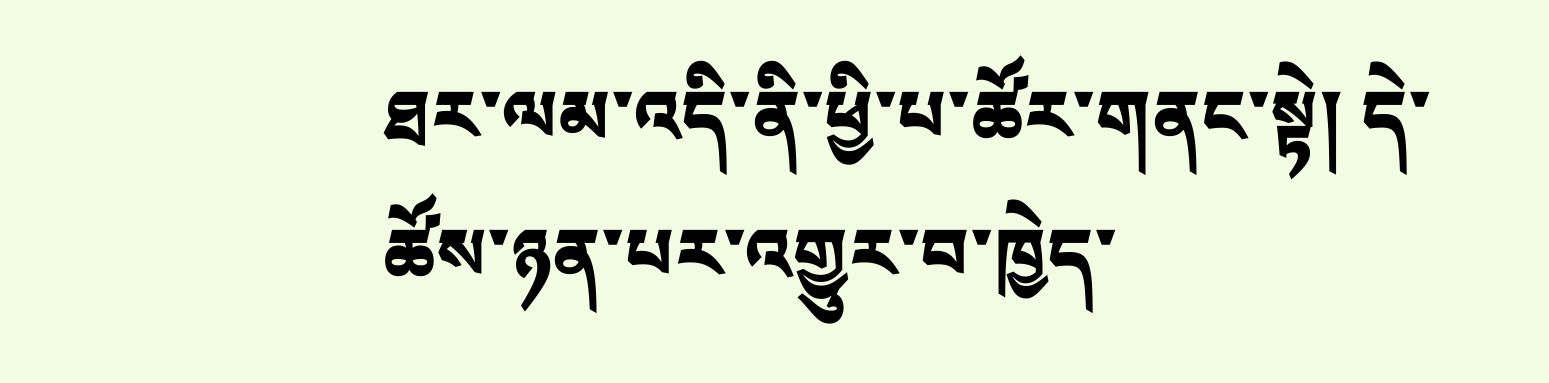ཐར་ལམ་འདི་ནི་ཕྱི་པ་ཚོར་གནང་སྟེ། དེ་ཚོས་ཉན་པར་འགྱུར་བ་ཁྱེད་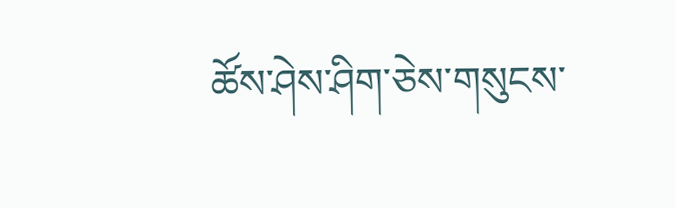ཚོས་ཤེས་ཤིག་ཅེས་གསུངས་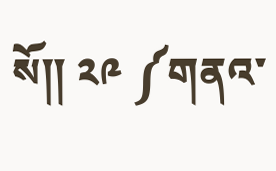སོ༎ ༢༩ ༼གནའ་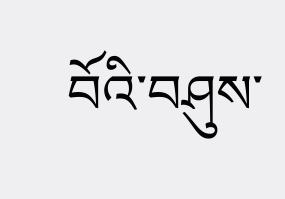བོའི་བཤུས་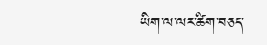ཡིག་ལ་ལར་ཚིག་བཅད་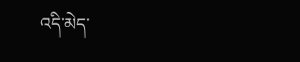འདི་མེད་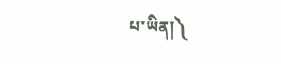པ་ཡིན།༽